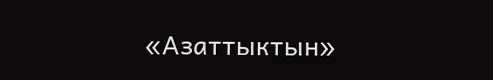«Азаттыктын»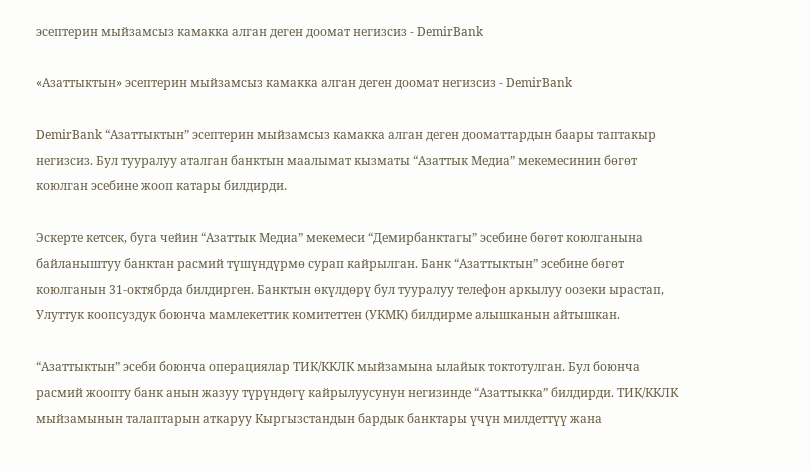эсептерин мыйзамсыз камакка алган деген доомат негизсиз - DemirBank

«Азаттыктын» эсептерин мыйзамсыз камакка алган деген доомат негизсиз - DemirBank

DemirBank “Азаттыктын” эсептерин мыйзамсыз камакка алган деген дооматтардын баары таптакыр негизсиз. Бул тууралуу аталган банктын маалымат кызматы “Азаттык Медиа” мекемесинин бөгөт коюлган эсебине жооп катары билдирди.

Эскерте кетсек, буга чейин “Азаттык Медиа” мекемеси “Демирбанктагы” эсебине бөгөт коюлганына байланыштуу банктан расмий түшүндүрмө сурап кайрылган. Банк “Азаттыктын” эсебине бөгөт коюлганын 31-октябрда билдирген. Банктын өкүлдөрү бул тууралуу телефон аркылуу оозеки ырастап, Улуттук коопсуздук боюнча мамлекеттик комитеттен (УКМК) билдирме алышканын айтышкан.

“Азаттыктын” эсеби боюнча операциялар ТИК/ККЛК мыйзамына ылайык токтотулган. Бул боюнча расмий жоопту банк анын жазуу түрүндөгү кайрылуусунун негизинде “Азаттыкка” билдирди. ТИК/ККЛК мыйзамынын талаптарын аткаруу Кыргызстандын бардык банктары үчүн милдеттүү жана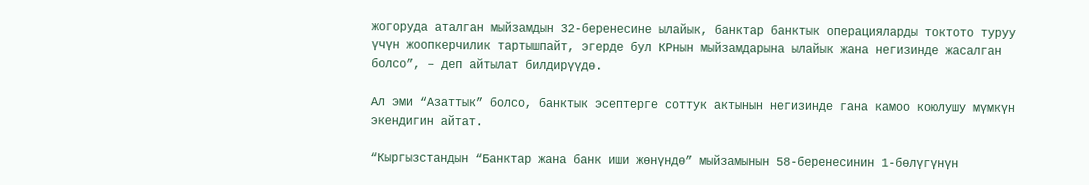жогоруда аталган мыйзамдын 32-беренесине ылайык, банктар банктык операцияларды токтото туруу үчүн жоопкерчилик тартышпайт, эгерде бул КРнын мыйзамдарына ылайык жана негизинде жасалган болсо”, – деп айтылат билдирүүдө.

Ал эми “Азаттык” болсо, банктык эсептерге соттук актынын негизинде гана камоо коюлушу мүмкүн экендигин айтат.

“Кыргызстандын “Банктар жана банк иши жөнүндө” мыйзамынын 58-беренесинин 1-бөлүгүнүн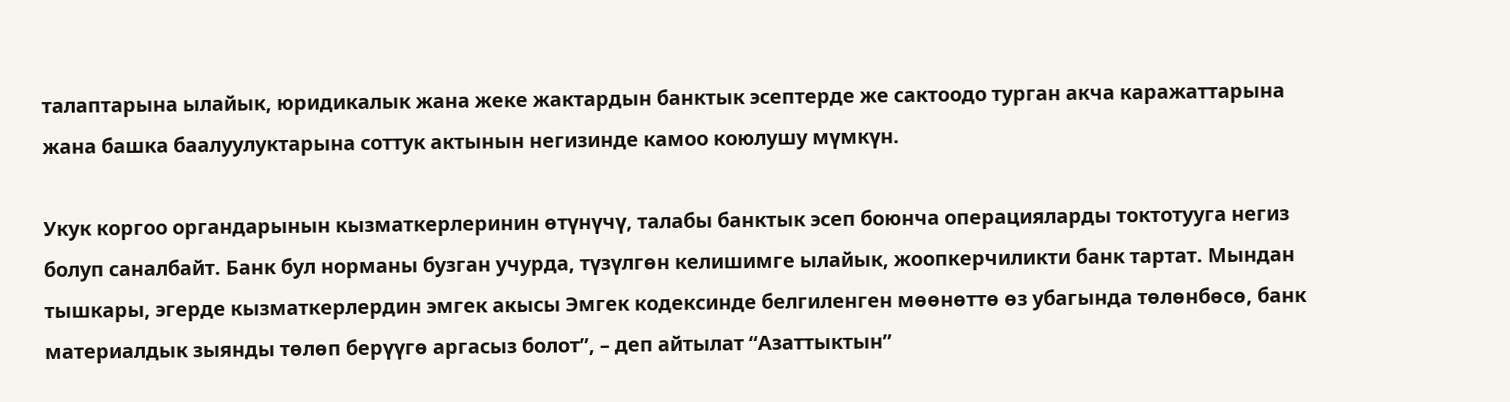талаптарына ылайык, юридикалык жана жеке жактардын банктык эсептерде же сактоодо турган акча каражаттарына жана башка баалуулуктарына соттук актынын негизинде камоо коюлушу мүмкүн.

Укук коргоо органдарынын кызматкерлеринин өтүнүчү, талабы банктык эсеп боюнча операцияларды токтотууга негиз болуп саналбайт. Банк бул норманы бузган учурда, түзүлгөн келишимге ылайык, жоопкерчиликти банк тартат. Мындан тышкары, эгерде кызматкерлердин эмгек акысы Эмгек кодексинде белгиленген мөөнөттө өз убагында төлөнбөсө, банк материалдык зыянды төлөп берүүгө аргасыз болот”, – деп айтылат “Азаттыктын”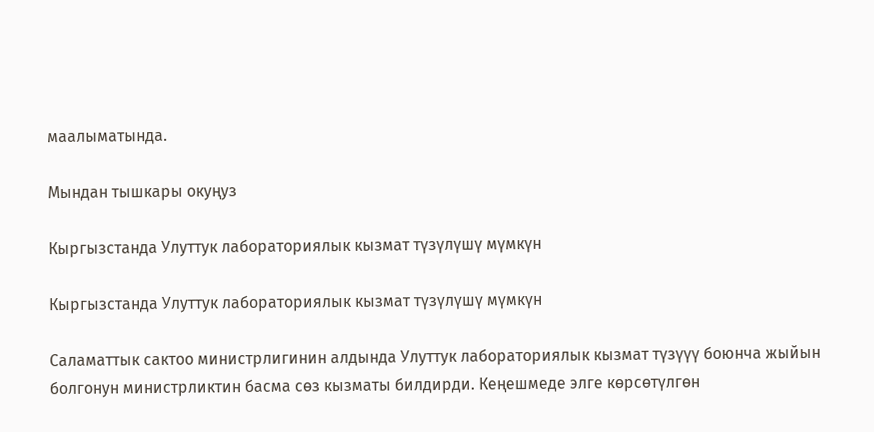маалыматында.

Мындан тышкары окуңуз

Кыргызстанда Улуттук лабораториялык кызмат түзүлүшү мүмкүн

Кыргызстанда Улуттук лабораториялык кызмат түзүлүшү мүмкүн

Саламаттык сактоо министрлигинин алдында Улуттук лабораториялык кызмат түзүүү боюнча жыйын болгонун министрликтин басма сөз кызматы билдирди. Кеңешмеде элге көрсөтүлгөн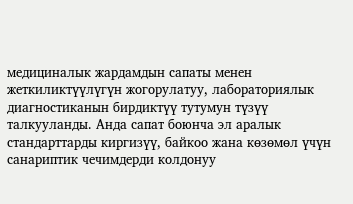медициналык жардамдын сапаты менен жеткиликтүүлүгүн жогорулатуу, лабораториялык диагностиканын бирдиктүү тутумун түзүү талкууланды. Анда сапат боюнча эл аралык стандарттарды киргизүү, байкоо жана көзөмөл үчүн санариптик чечимдерди колдонуу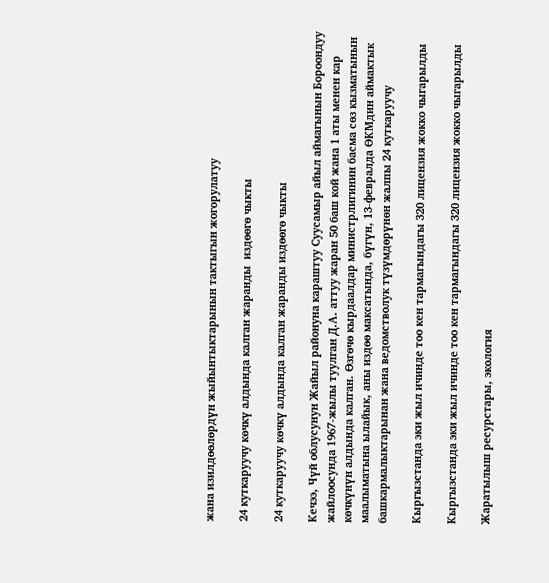жана изилдөөлөрдүн жыйынтыктарынын тактыгын жогорулатуу

24 куткаруучу көчкү алдында калган жаранды  издөөгө чыкты

24 куткаруучу көчкү алдында калган жаранды издөөгө чыкты

Кечээ, Чүй облусунун Жайыл районуна караштуу Суусамыр айыл аймагынын Бороондуу жайлоосунда 1967-жылы туулган Д.А. аттуу жаран 50 баш кой жана 1 аты менен кар көчкүнүн алдында калган. Өзгөчө кырдаалдар министрлигинин басма сөз кызматынын маалыматына ылайык, аны издөө максатында, бүгүн, 13-февралда ӨКМдин аймактык башкармалыктарынан жана ведомстволук түзүмдөрүнөн жалпы 24 куткаруучу

Кыргызстанда эки жыл ичинде тоо кен тармагындагы 320 лицензия жокко чыгарылды

Кыргызстанда эки жыл ичинде тоо кен тармагындагы 320 лицензия жокко чыгарылды

Жаратылыш ресурстары, экология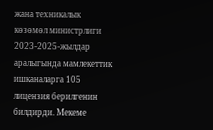жана техникалык көзөмөл министрлиги 2023-2025-жылдар аралыгында мамлекеттик ишканаларга 105 лицензия берилгенин билдирди. Мекеме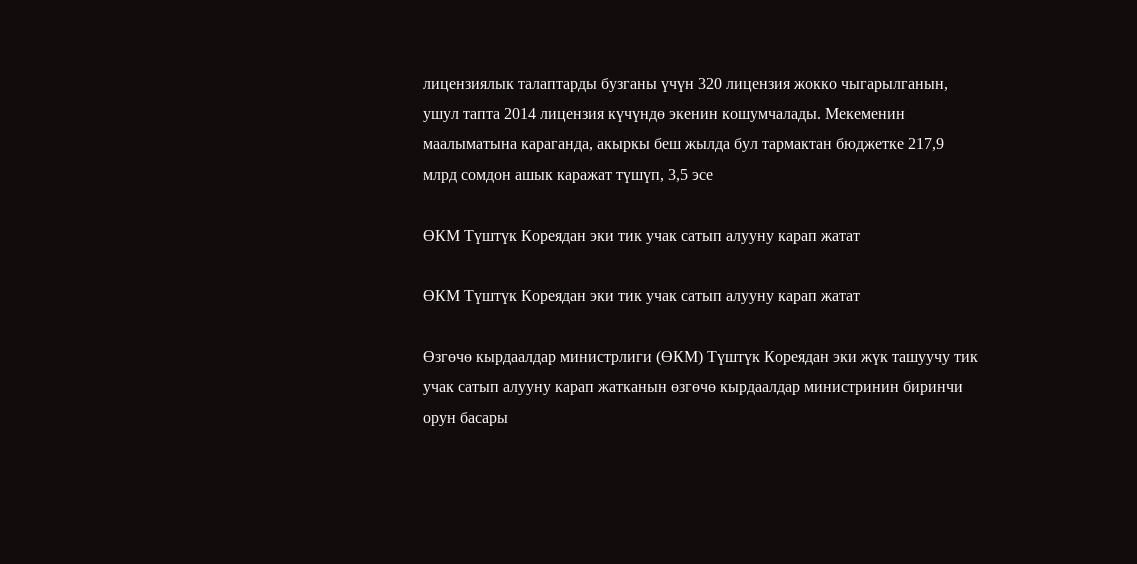лицензиялык талаптарды бузганы үчүн 320 лицензия жокко чыгарылганын, ушул тапта 2014 лицензия күчүндө экенин кошумчалады. Мекеменин маалыматына караганда, акыркы беш жылда бул тармактан бюджетке 217,9 млрд сомдон ашык каражат түшүп, 3,5 эсе

ӨКМ Түштүк Кореядан эки тик учак сатып алууну карап жатат

ӨКМ Түштүк Кореядан эки тик учак сатып алууну карап жатат

Өзгөчө кырдаалдар министрлиги (ӨКМ) Түштүк Кореядан эки жүк ташуучу тик учак сатып алууну карап жатканын өзгөчө кырдаалдар министринин биринчи орун басары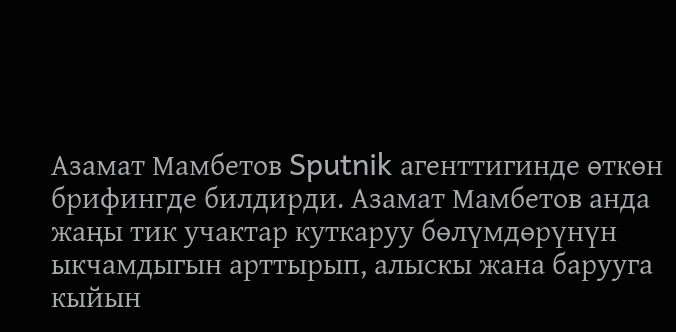Азамат Мамбетoв Sputnik агенттигинде өткөн брифингде билдирди. Азамат Мамбетов анда жаңы тик учактар куткаруу бөлүмдөрүнүн ыкчамдыгын арттырып, алыскы жана барууга кыйын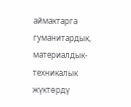аймактарга гуманитардык, материалдык-техникалык жүктөрдү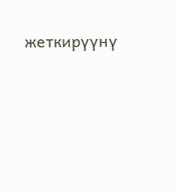жеткирүүнү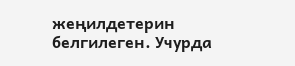жеңилдетерин белгилеген. Учурда